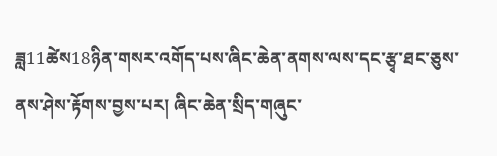ཟླ11ཚེས18ཉིན་གསར་འགོད་པས་ཞིང་ཆེན་ནགས་ལས་དང་རྩྭ་ཐང་ཅུས་ནས་ཤེས་རྟོགས་བྱས་པར། ཞིང་ཆེན་སྲིད་གཞུང་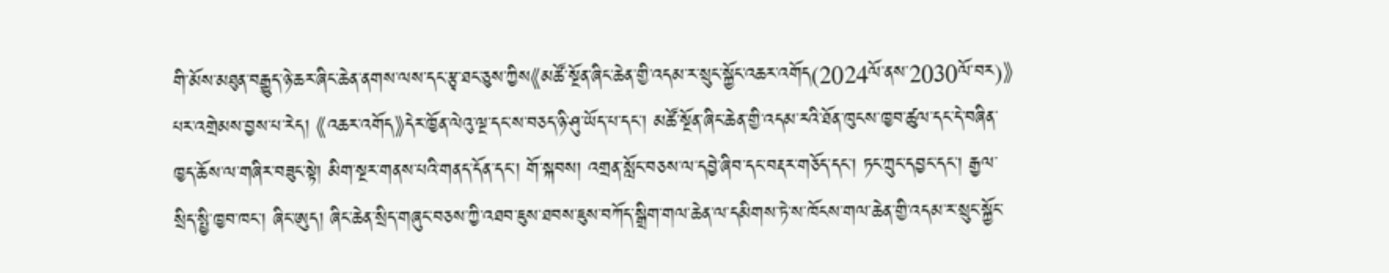གི་མོས་མཐུན་བརྒྱུད་ཉེ་ཆར་ཞིང་ཆེན་ནགས་ལས་དང་རྩྭ་ཐང་ཅུས་ཀྱིས《མཚོ་སྔོན་ཞིང་ཆེན་གྱི་འདམ་ར་སྲུང་སྐྱོང་འཆར་འགོད(2024ལོ་ནས་2030ལོ་བར)》པར་འགྲེམས་བྱས་པ་རེད། 《འཆར་འགོད》དེར་ཁྱོན་ལེའུ་ལྔ་དང་ས་བཅད་ཉི་ཤུ་ཡོད་པ་དང་། མཚོ་སྔོན་ཞིང་ཆེན་གྱི་འདམ་རའི་ཐོན་ཁུངས་ཁྱབ་ཚུལ་དང་དེ་བཞིན་ཁྱད་ཆོས་ལ་གཞིར་བཟུང་སྟེ། མིག་སྔར་གནས་པའི་གནད་དོན་དང་། གོ་སྐབས། འགྲན་སློང་བཅས་ལ་དབྱེ་ཞིབ་དང་བརྡར་གཅོད་དང་། ཏང་ཀྲུང་དབྱང་དང་། རྒྱལ་སྲིད་སྤྱི་ཁྱབ་ཁང་། ཞིང་ཨུད། ཞིང་ཆེན་སྲིད་གཞུང་བཅས་ཀྱི་འཐབ་ཇུས་ཐབས་ཇུས་བཀོད་སྒྲིག་གལ་ཆེན་ལ་དམིགས་ཏེ་ས་ཁོངས་གལ་ཆེན་གྱི་འདམ་ར་སྲུང་སྐྱོང་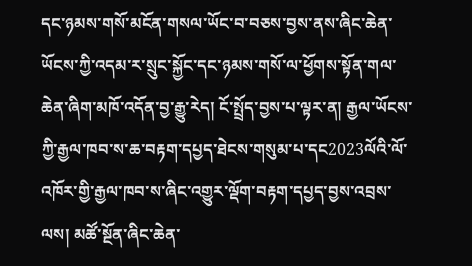དང་ཉམས་གསོ་མངོན་གསལ་ཡོང་བ་བཅས་བྱས་ནས་ཞིང་ཆེན་ཡོངས་ཀྱི་འདམ་ར་སྲུང་སྐྱོང་དང་ཉམས་གསོ་ལ་ཕྱོགས་སྟོན་གལ་ཆེན་ཞིག་མཁོ་འདོན་བྱ་རྒྱུ་རེད། ངོ་སྤྲོད་བྱས་པ་ལྟར་ན། རྒྱལ་ཡོངས་ཀྱི་རྒྱལ་ཁབ་ས་ཆ་བརྟག་དཔྱད་ཐེངས་གསུམ་པ་དང2023ལོའི་ལོ་འཁོར་གྱི་རྒྱལ་ཁབ་ས་ཞིང་འགྱུར་ལྡོག་བརྟག་དཔྱད་བྱས་འབྲས་ལས། མཚོ་སྔོན་ཞིང་ཆེན་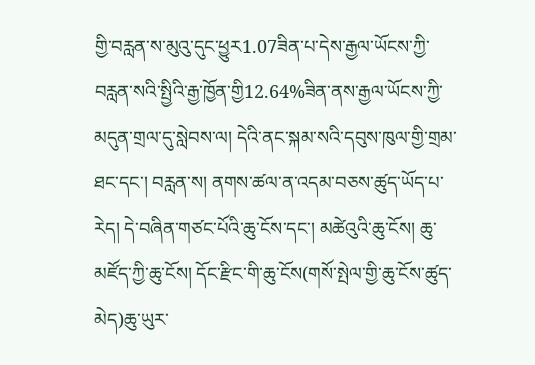གྱི་བརླན་ས་མུའུ་དུང་ཕྱུར1.07ཟིན་པ་དེས་རྒྱལ་ཡོངས་ཀྱི་བརླན་སའི་སྤྱིའི་རྒྱ་ཁྱོན་གྱི12.64%ཟིན་ནས་རྒྱལ་ཡོངས་ཀྱི་མདུན་གྲལ་དུ་སླེབས་ལ། དེའི་ནང་སྐམ་སའི་དབུས་ཁུལ་གྱི་གྲམ་ཐང་དང་། བརླན་ས། ནགས་ཚལ་ན་འདམ་བཅས་ཚུད་ཡོད་པ་རེད། དེ་བཞིན་གཙང་པོའི་ཆུ་ངོས་དང་། མཚེའུའི་ཆུ་ངོས། ཆུ་མཛོད་ཀྱི་ཆུ་ངོས། དོང་རྫིང་གི་ཆུ་ངོས(གསོ་སྤེལ་གྱི་ཆུ་ངོས་ཚུད་མེད)ཆུ་ཡུར་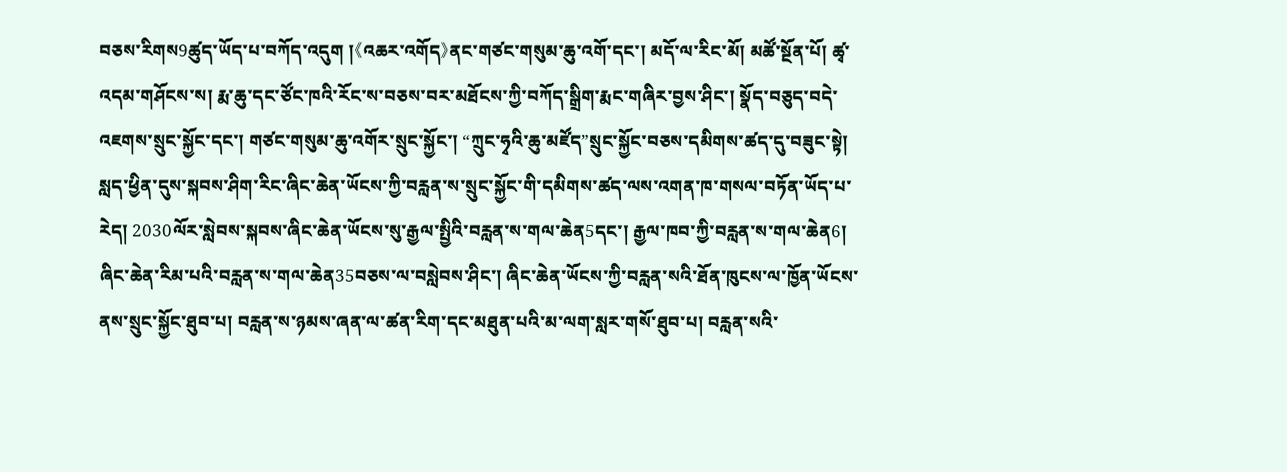བཅས་རིགས9ཚུད་ཡོད་པ་བཀོད་འདུག །《འཆར་འགོད》ནང་གཙང་གསུམ་ཆུ་འགོ་དང་། མདོ་ལ་རིང་མོ། མཚོ་སྔོན་པོ། ཚྭ་འདམ་གཤོངས་ས། རྨ་ཆུ་དང་ཙོང་ཁའི་རོང་ས་བཅས་བར་མཐོངས་ཀྱི་བཀོད་སྒྲིག་རྨང་གཞིར་བྱས་ཤིང་། སྣོད་བཅུད་བདེ་འཇགས་སྲུང་སྐྱོང་དང་། གཙང་གསུམ་ཆུ་འགོར་སྲུང་སྐྱོང་། “ཀྲུང་ཧྭའི་ཆུ་མཛོད”སྲུང་སྐྱོང་བཅས་དམིགས་ཚད་དུ་བཟུང་སྟེ། སླད་ཕྱིན་དུས་སྐབས་ཤིག་རིང་ཞིང་ཆེན་ཡོངས་ཀྱི་བརླན་ས་སྲུང་སྐྱོང་གི་དམིགས་ཚད་ལས་འགན་ཁ་གསལ་བཏོན་ཡོད་པ་རེད། 2030ལོར་སླེབས་སྐབས་ཞིང་ཆེན་ཡོངས་སུ་རྒྱལ་སྤྱིའི་བརླན་ས་གལ་ཆེན5དང་། རྒྱལ་ཁབ་ཀྱི་བརླན་ས་གལ་ཆེན6། ཞིང་ཆེན་རིམ་པའི་བརླན་ས་གལ་ཆེན35བཅས་ལ་བསླེབས་ཤིང་། ཞིང་ཆེན་ཡོངས་ཀྱི་བརླན་སའི་ཐོན་ཁུངས་ལ་ཁྱོན་ཡོངས་ནས་སྲུང་སྐྱོང་ཐུབ་པ། བརླན་ས་ཉམས་ཞན་ལ་ཚན་རིག་དང་མཐུན་པའི་མ་ལག་སླར་གསོ་ཐུབ་པ། བརླན་སའི་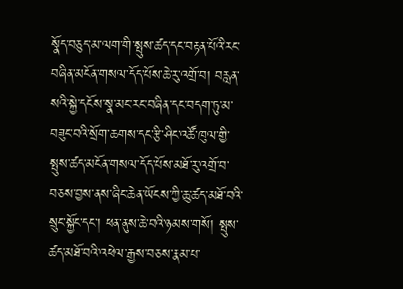སྣོད་བཅུད་མ་ལག་གི་སྤུས་ཚད་དང་བརྟན་པོའི་རང་བཞིན་མངོན་གསལ་དོད་པོས་ཆེ་རུ་འགྲོ་བ། བརླན་སའི་སྐྱེ་དངོས་སྣ་མང་རང་བཞིན་དང་བདག་ཏུ་མ་བཟུང་བའི་སྲོག་ཆགས་དང་རྩི་ཤིང་འཚོ་ཁུལ་གྱི་སྤུས་ཚད་མངོན་གསལ་དོད་པོས་མཐོ་རུ་འགྲོ་བ་བཅས་བྱས་ནས་ཞིང་ཆེན་ཡོངས་ཀྱི་ཆུ་ཚད་མཐོ་བའི་སྲུང་སྐྱོང་དང་། ཕན་ནུས་ཆེ་བའི་ཉམས་གསོ། སྤུས་ཚད་མཐོ་བའི་འཕེལ་རྒྱས་བཅས་རྣམ་པ་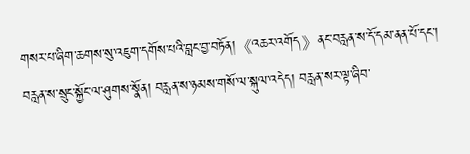གསར་པ་ཞིག་ཆགས་སུ་འཇུག་དགོས་པའི་བླང་བྱ་བཏོན།《འཆར་འགོད》ནང་བརླན་ས་དོ་དམ་ནན་པོ་དང་། བརླན་ས་སྲུང་སྐྱོང་ལ་ཤུགས་སྣོན། བརླན་ས་ཉམས་གསོ་ལ་སྐུལ་འདེད། བརླན་སར་ལྟ་ཞིབ་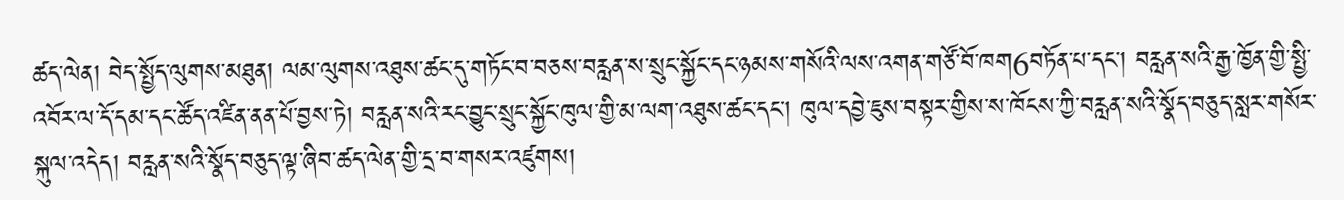ཚད་ལེན། བེད་སྤྱོད་ལུགས་མཐུན། ལམ་ལུགས་འཐུས་ཚང་དུ་གཏོང་བ་བཅས་བརླན་ས་སྲུང་སྐྱོང་དང་ཉམས་གསོའི་ལས་འགན་གཙོ་བོ་ཁག6བཏོན་པ་དང་། བརླན་སའི་རྒྱ་ཁྱོན་གྱི་སྤྱི་འབོར་ལ་དོ་དམ་དང་ཚོད་འཛིན་ནན་པོ་བྱས་ཏེ། བརླན་སའི་རང་བྱུང་སྲུང་སྐྱོང་ཁུལ་གྱི་མ་ལག་འཐུས་ཚང་དང་། ཁུལ་དབྱེ་ཇུས་བསྟར་གྱིས་ས་ཁོངས་ཀྱི་བརླན་སའི་སྣོད་བཅུད་སླར་གསོར་སྐུལ་འདེད། བརླན་སའི་སྣོད་བཅུད་ལྟ་ཞིབ་ཚད་ལེན་གྱི་དྲ་བ་གསར་འཛུགས།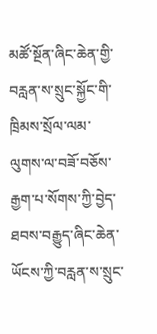མཚོ་སྔོན་ཞིང་ཆེན་གྱི་བརླན་ས་སྲུང་སྐྱོང་གི་ཁྲིམས་སྲོལ་ལམ་ལུགས་ལ་བཟོ་བཅོས་རྒྱག་པ་སོགས་ཀྱི་བྱེད་ཐབས་བརྒྱུད་ཞིང་ཆེན་ཡོངས་ཀྱི་བརླན་ས་སྲུང་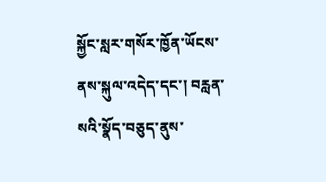སྐྱོང་སླར་གསོར་ཁྱོན་ཡོངས་ནས་སྐུལ་འདེད་དང་། བརླན་སའི་སྣོད་བཅུད་ནུས་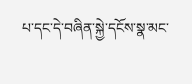པ་དང་དེ་བཞིན་སྐྱེ་དངོས་སྣ་མང་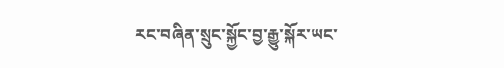རང་བཞིན་སྲུང་སྐྱོང་བྱ་རྒྱུ་སྐོར་ཡང་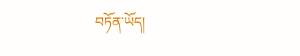བཏོན་ཡོད།